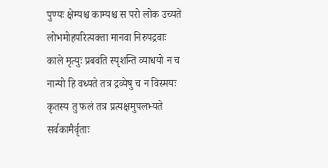पुण्यः क्षेम्यश्च काम्यश्च स परो लोक उच्यते
लोभमोहपरित्यक्ता मानवा निरुपद्रवाः
काले मृत्युः प्रबवति स्पृशन्ति व्याधयो न च
नान्यो हि वध्यते तत्र द्रव्येषु च न विस्मयः
कृतस्य तु फलं तत्र प्रत्यक्षमुपलभ्यते
सर्वकामैर्वृताः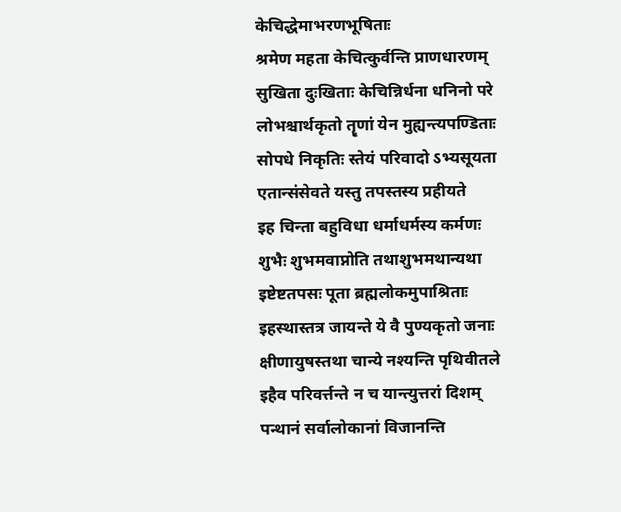केचिद्धेमाभरणभूषिताः
श्रमेण महता केचित्कुर्वन्ति प्राणधारणम्
सुखिता दुःखिताः केचिन्निर्धना धनिनो परे
लोभश्चार्थकृतो तॄणां येन मुह्यन्त्यपण्डिताः
सोपधे निकृतिः स्तेयं परिवादो ऽभ्यसूयता
एतान्संसेवते यस्तु तपस्तस्य प्रहीयते
इह चिन्ता बहुविधा धर्माधर्मस्य कर्मणः
शुभैः शुभमवाप्नोति तथाशुभमथान्यथा
इष्टेष्टतपसः पूता ब्रह्मलोकमुपाश्रिताः
इहस्थास्तत्र जायन्ते ये वै पुण्यकृतो जनाः
क्षीणायुषस्तथा चान्ये नश्यन्ति पृथिवीतले
इहैव परिवर्त्तन्ते न च यान्त्युत्तरां दिशम्
पन्थानं सर्वालोकानां विजानन्ति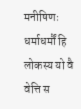मनीषिणः
धर्माधर्मौं हि लोकस्य यो वै वेत्ति स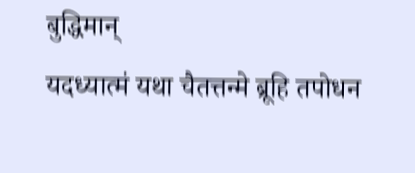बुद्धिमान्
यदध्यात्मं यथा चैतत्तन्मे ब्रूहि तपोधन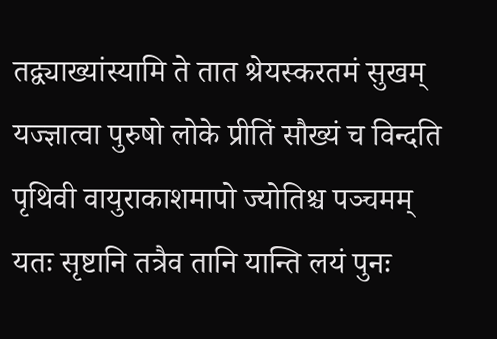तद्व्याख्यांस्यामि ते तात श्रेयस्करतमं सुखम्
यज्ज्ञात्वा पुरुषो लोके प्रीतिं सौख्यं च विन्दति
पृथिवी वायुराकाशमापो ज्योतिश्च पञ्चमम्
यतः सृष्टानि तत्रैव तानि यान्ति लयं पुनः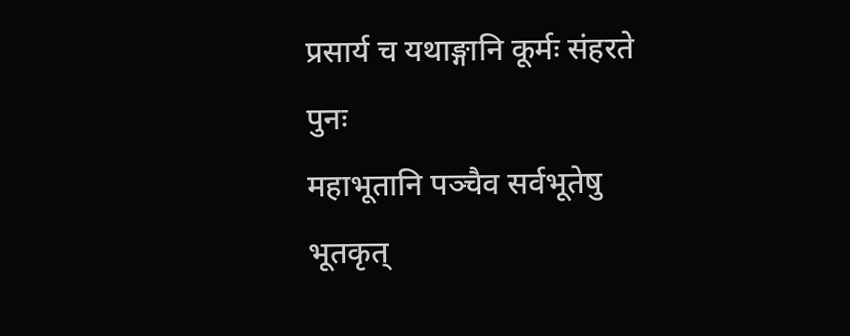प्रसार्य च यथाङ्गानि कूर्मः संहरते पुनः
महाभूतानि पञ्चैव सर्वभूतेषु भूतकृत्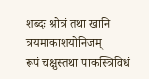शब्दः श्रोत्रं तथा खानि त्रयमाकाशयोनिजम्
रूपं चक्षुस्तथा पाकस्त्रिविधं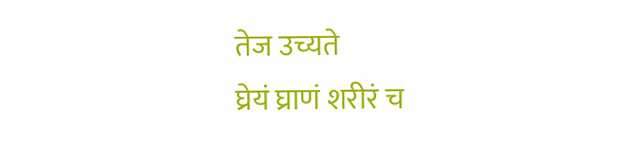तेज उच्यते
घ्रेयं घ्राणं शरीरं च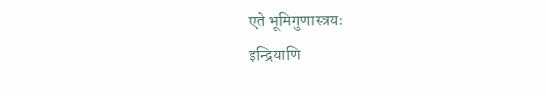एते भूमिगुणास्त्रयः
इन्द्रियाणि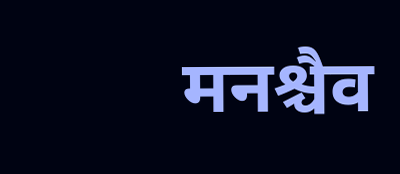मनश्चैव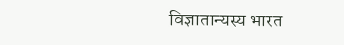विज्ञातान्यस्य भारत